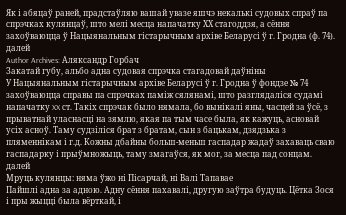Як і абяцаў раней, прадстаўляю вашай увазе яшчэ некалькі судовых спраў па спрэчках кулянцаў, што мелі месца напачатку ХХ стагоддзя, а сёння захоўваюцца ў Нацыянальным гістарычным архіве Беларусі ў г. Гродна (ф. 74). далей
Author Archives: Аляксандр Горбач
Закатай губу, альбо адна судовая спрэчка стагадовай даўніны
У Нацыянальным гістарычным архіве Беларусі ў г. Гродна ў фондзе № 74 захоўваюцца справы па спрэчках паміж сялянамі, што разглядаліся судамі напачатку XX ст. Такіх спрэчак было нямала, бо вынікалі яны, часцей за ўсё, з прыватнай уласнасці на зямлю, якая па тым часе была, як кажуць, асновай усіх асноў. Таму судзіліся брат з братам, сын з бацькам, дзядзька з пляменнікам і г.д. Кожны дбайны больш-меньш гаспадар жадаў захаваць сваю гаспадарку і прыўмножыць, таму змагаўся, як мог, за месца пад сонцам. далей
Мруць кулянцы: няма ўжо ні Пісарчай, ні Валі Тапавае
Пайшлі адна за адною. Адну сёння пахавалі, другую заўтра будуць. Цётка Зося і пры жыцці была вёрткай, і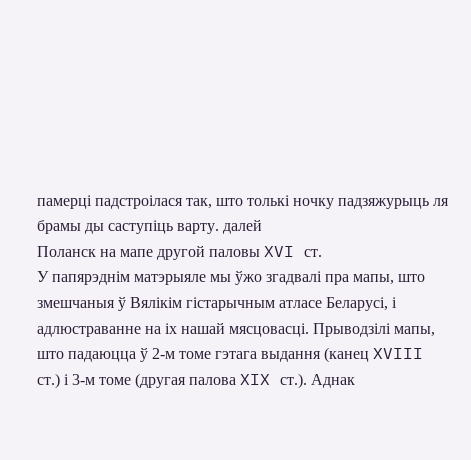памерці падстроілася так, што толькі ночку падзяжурыць ля брамы ды саступіць варту. далей
Поланск на мапе другой паловы XVI ст.
У папярэднім матэрыяле мы ўжо згадвалі пра мапы, што змешчаныя ў Вялікім гістарычным атласе Беларусі, і адлюстраванне на іх нашай мясцовасці. Прыводзілі мапы, што падаюцца ў 2-м томе гэтага выдання (канец XVIII ст.) і 3-м томе (другая палова XIX ст.). Аднак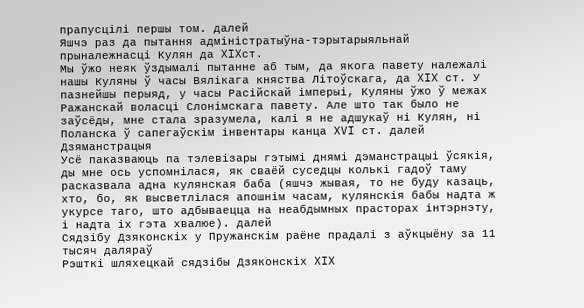прапусцілі першы том. далей
Яшчэ раз да пытання адміністратыўна-тэрытарыяльнай прыналежнасці Кулян да XIXст.
Мы ўжо неяк ўздымалі пытанне аб тым, да якога павету належалі нашы Куляны ў часы Вялікага княства Літоўскага, да XIX ст. У пазнейшы перыяд, у часы Расійскай імперыі, Куляны ўжо ў межах Ражанскай воласці Слонімскага павету. Але што так было не заўсёды, мне стала зразумела, калі я не адшукаў ні Кулян, ні Поланска ў сапегаўскім інвентары канца XVI ст. далей
Дзяманстрацыя
Усё паказваюць па тэлевізары гэтымі днямі дэманстрацыі ўсякія, ды мне ось успомнілася, як сваёй суседцы колькі гадоў таму расказвала адна кулянская баба (яшчэ жывая, то не буду казаць, хто, бо, як высветлілася апошнім часам, кулянскія бабы надта ж укурсе таго, што адбываецца на неабдымных прасторах інтэрнэту, і надта іх гэта хвалюе). далей
Сядзібу Дзяконскіх у Пружанскім раёне прадалі з аўкцыёну за 11 тысяч даляраў
Рэшткі шляхецкай сядзібы Дзяконскіх XIX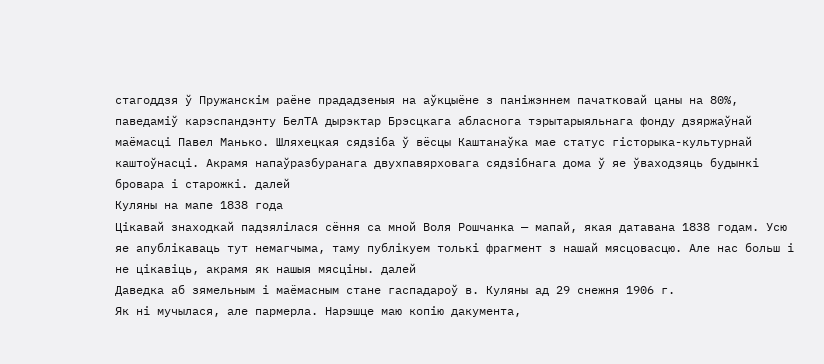стагоддзя ў Пружанскім раёне прададзеныя на аўкцыёне з паніжэннем пачатковай цаны на 80%, паведаміў карэспандэнту БелТА дырэктар Брэсцкага абласнога тэрытарыяльнага фонду дзяржаўнай маёмасці Павел Манько. Шляхецкая сядзіба ў вёсцы Каштанаўка мае статус гісторыка-культурнай каштоўнасці. Акрамя напаўразбуранага двухпавярховага сядзібнага дома ў яе ўваходзяць будынкі бровара і старожкі. далей
Куляны на мапе 1838 года
Цікавай знаходкай падзялілася сёння са мной Воля Рошчанка — мапай, якая датавана 1838 годам. Усю яе апублікаваць тут немагчыма, таму публікуем толькі фрагмент з нашай мясцовасцю. Але нас больш і не цікавіць, акрамя як нашыя мясціны. далей
Даведка аб зямельным і маёмасным стане гаспадароў в. Куляны ад 29 снежня 1906 г.
Як ні мучылася, але пармерла. Нарэшце маю копію дакумента,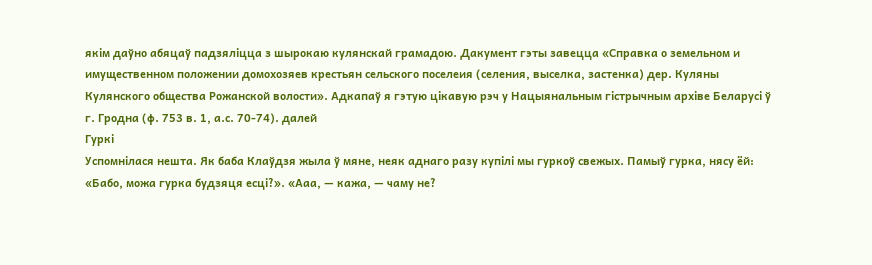якім даўно абяцаў падзяліцца з шырокаю кулянскай грамадою. Дакумент гэты завецца «Справка о земельном и имущественном положении домохозяев крестьян сельского поселеия (селения, выселка, застенка) дер. Куляны Кулянского общества Рожанской волости». Адкапаў я гэтую цікавую рэч у Нацыянальным гістрычным архіве Беларусі ў г. Гродна (ф. 753 в. 1, а.с. 70-74). далей
Гуркі
Успомнілася нешта. Як баба Клаўдзя жыла ў мяне, неяк аднаго разу купілі мы гуркоў свежых. Памыў гурка, нясу ёй: «Бабо, можа гурка будзяця есці?». «Ааа, — кажа, — чаму не?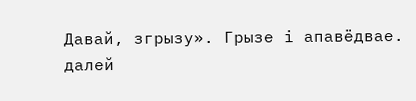Давай, згрызу». Грызе і апавёдвае.
далей